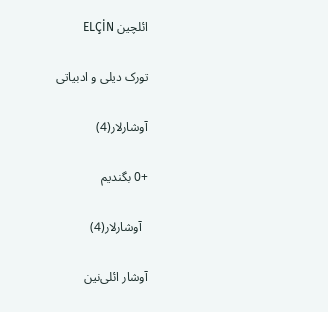ائلچین ELÇİN

تورک دیلی و ادبیاتی

آوشارلار(4)

+0 بگندیم

  آوشارلار(4)

آوشار ائلی‌نین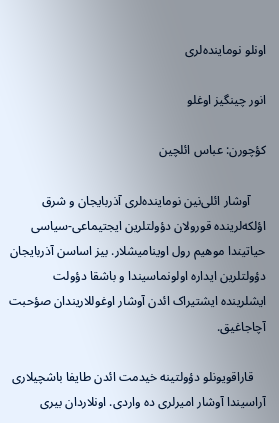اونلو نوماینده‌لری

انور چینگیز اوغلو

کؤچورن: عباس ائلچین

     آوشار ائلی‌نین نوماینده‌‌لری آذربایجان و شرق اؤلکه‌‌لرینده قورولان دؤولتلرین ایجتیماعی-سیاسی حیاتیندا موهیم رول اوینامیشلار. بیز اساسن آذربایجان دؤولتلرین ایداره اولونماسیندا و باشقا دؤولت ایشلرینده ایشتیراک ائدن آوشار اوغوللاریندان صؤحبت آچاجاغیق.

    قاراقویونلو دؤولتینه خیدمت ائدن طایفا باشچیلاری آراسیندا آوشار امیرلری ده واردی. اونلاردان بیری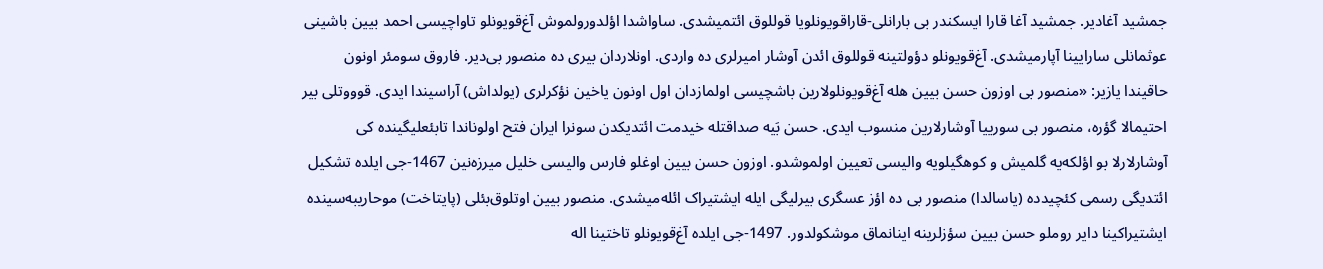جمشید آغادیر. جمشید آغا قارا ایسکندر بی بارانلی-قاراقویونلویا قوللوق ائتمیشدی. ساواشدا اؤلدورولموش آغ‌قویونلو تاواچیسی احمد بیین باشینی عوثمانلی سارایینا آپارمیشدی. آغ‌قویونلو دؤولتینه قوللوق ائدن آوشار امیرلری ده واردی. اونلاردان بیری ده منصور بی‌دیر. فاروق سومئر اونون حاقیندا یازیر: «منصور بی اوزون حسن بیین هله آغ‌قویونلولارین باشچیسی اولمازدان اول اونون یاخین نؤکرلری (یولداش) آراسیندا ایدی. قوووتلی بیر احتیمالا گؤره، منصور بی سورییا آوشارلارین منسوب ایدی. حسن بَیه صداقتله خیدمت ائتدیکدن سونرا ایران فتح اولوناندا تابئعلیگینده کی  آوشارلارلا بو اؤلکه‌یه گلمیش و کوهگیلویه والیسی تعیین اولموشدو. اوزون حسن بیین اوغلو فارس والیسی خلیل میرزه‌نین 1467-جی ایلده تشکیل ائتدیگی رسمی کئچیدده (یاسالدا) منصور بی ده اؤز عسگری بیرلیگی ایله ایشتیراک ائله‌میشدی. منصور بیین اوتلوق‌بئلی (پایتاخت) موحاریبه‌سینده ایشتیراکینا دایر روملو حسن بیین سؤزلرینه اینانماق موشکولدور. 1497-جی ایلده آغ‌قویونلو تاختینا اله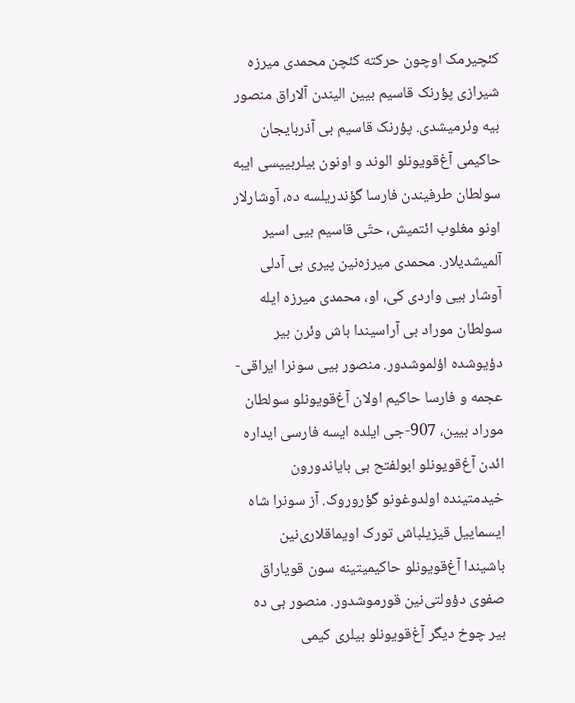کئچیرمک اوچون حرکته کئچن محمدی میرزه شیرازی پؤرنک قاسیم بیین الیندن آلاراق منصور بیه وئرمیشدی. پؤرنک قاسیم بی آذربایجان حاکیمی آغ‌قویونلو الوند و اونون بیلربییسی ایبه سولطان طرفیندن فارسا گؤندریلسه ده، آوشارلار اونو مغلوب ائتمیش، حتّی قاسیم بیی اسیر آلمیشدیلار. محمدی میرزه‌نین پیری بی آدلی آوشار بیی واردی کی، او، محمدی میرزه ایله سولطان موراد بی آراسیندا باش وئرن بیر دؤیوشده اؤلموشدور. منصور بیی سونرا ایراقی-عجمه و فارسا حاکیم اولان آغ‌قویونلو سولطان موراد بیین، 907-جی ایلده ایسه فارسی ایداره ائدن آغ‌قویونلو ابولفتح بی بایاندورون خیدمتینده اولدوغونو گؤروروک. آز سونرا شاه ایسماییل قیزیلباش تورک اویماقلاری‌نین باشیندا آغ‌قویونلو حاکیمیتینه سون قویاراق صفوی دؤولتی‌نین قورموشدور. منصور بی ده بیر چوخ دیگر آغ‌قویونلو بیلری کیمی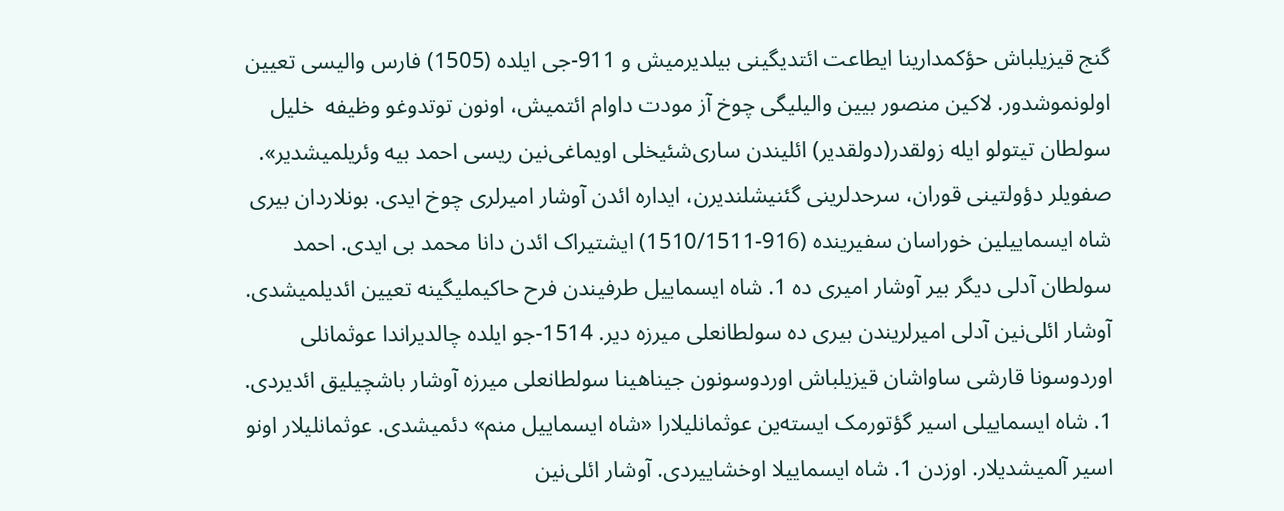گنج قیزیلباش حؤکمدارینا ایطاعت ائتدیگینی بیلدیرمیش و 911-جی ایلده (1505) فارس والیسی تعیین اولونموشدور. لاکین منصور بیین والیلیگی چوخ آز مودت داوام ائتمیش، اونون توتدوغو وظیفه  خلیل سولطان تیتولو ایله زولقدر(دولقدیر) ائلیندن ساری‌شئیخلی اویماغی‌نین ریسی احمد بیه وئریلمیشدیر». صفویلر دؤولتینی قوران، سرحدلرینی گئنیشلندیرن، ایداره ائدن آوشار امیرلری چوخ ایدی. بونلاردان بیری شاه ایسماییلین خوراسان سفیرینده (916-1510/1511) ایشتیراک ائدن دانا محمد بی ایدی. احمد سولطان آدلی دیگر بیر آوشار امیری ده 1. شاه ایسماییل طرفیندن فرح حاکیملیگینه تعیین ائدیلمیشدی. آوشار ائلی‌نین آدلی امیرلریندن بیری ده سولطانعلی میرزه دیر. 1514-جو ایلده چالدیراندا عوثمانلی اوردوسونا قارشی ساواشان قیزیلباش اوردوسونون جیناهینا سولطانعلی میرزه آوشار باشچیلیق ائدیردی. 1. شاه ایسماییلی اسیر گؤتورمک ایسته‌‌ین عوثمانلیلارا «شاه ایسماییل منم» دئمیشدی. عوثمانلیلار اونو اسیر آلمیشدیلار. اوزدن 1. شاه ایسماییلا اوخشاییردی. آوشار ائلی‌نین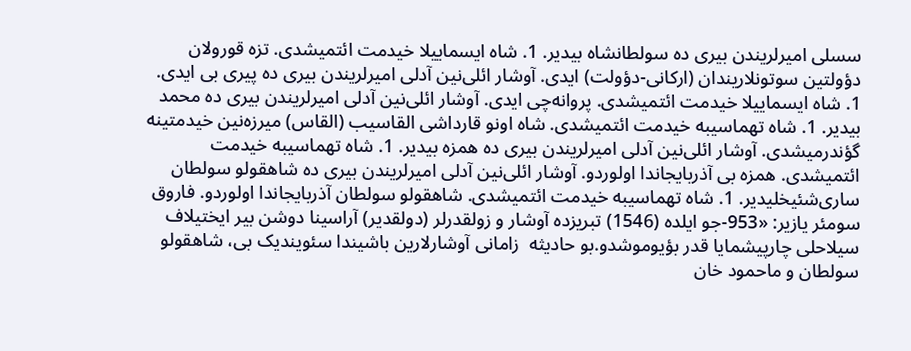سسلی امیرلریندن بیری ده سولطانشاه بیدیر. 1. شاه ایسماییلا خیدمت ائتمیشدی. تزه قورولان دؤولتین سوتونلاریندان (ارکانی-دؤولت) ایدی. آوشار ائلی‌نین آدلی امیرلریندن بیری ده پیری بی ایدی. 1. شاه ایسماییلا خیدمت ائتمیشدی. پروانه‌چی ایدی. آوشار ائلی‌نین آدلی امیرلریندن بیری ده محمد بیدیر. 1. شاه تهماسیبه خیدمت ائتمیشدی. شاه اونو قارداشی القاسیب (القاس) میرزه‌نین خیدمتینه گؤندرمیشدی. آوشار ائلی‌نین آدلی امیرلریندن بیری ده همزه بیدیر. 1. شاه تهماسیبه خیدمت ائتمیشدی. همزه بی آذربایجاندا اولوردو. آوشار ائلی‌نین آدلی امیرلریندن بیری ده شاهقولو سولطان ساری‌شئیخلیدیر. 1. شاه تهماسیبه خیدمت ائتمیشدی. شاهقولو سولطان آذربایجاندا اولوردو. فاروق سومئر یازیر: «953-جو ایلده (1546) تبریزده آوشار و زولقدرلر (دولقدیر) آراسینا دوشن بیر ایختیلاف سیلاحلی چارپیشمایا قدر بؤیوموشدو.بو حادیثه  زامانی آوشارلارین باشیندا سئویندیک بی، شاهقولو سولطان و ماحمود خان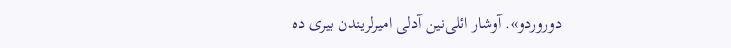دوروردو». آوشار ائلی‌نین آدلی امیرلریندن بیری ده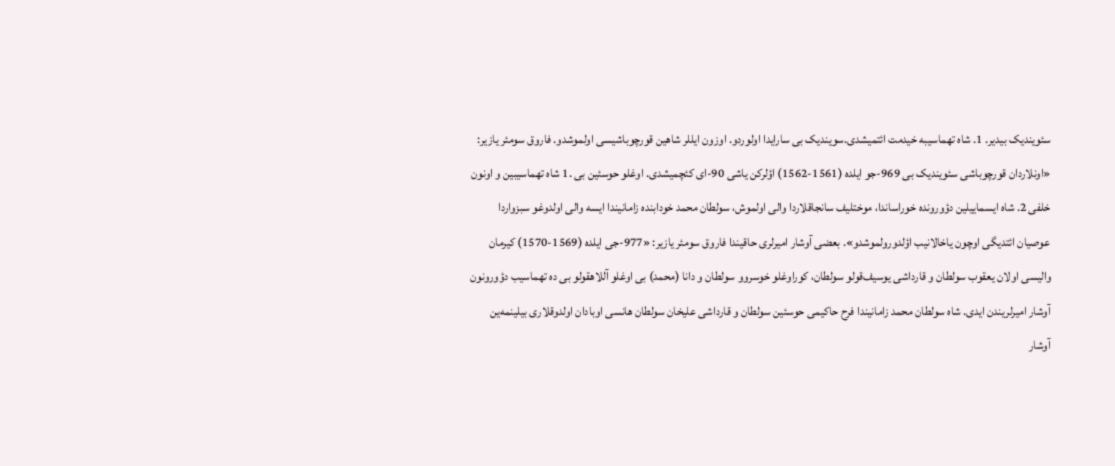سئویندیک بیدیر. 1. شاه تهماسیبه خیدمت ائتمیشدی.سویندیک بی سارایدا اولوردو. اوزون ایللر شاهین قورچوباشیسی اولموشدو. فاروق سومئر یازیر: «اونلاردان قورچوباشی سئویندیک بی 969-جو ایلده (1561-1562) اؤلرکن یاشی 90-ای کئچمیشدی. اوغلو حوسئین بی .1 شاه تهماسیبین و اونون خلفی 2. شاه ایسماییلین دؤورونده خوراساندا، موختلیف سانجاقلاردا والی اولموش، سولطان محمد خودابنده زامانیندا ایسه والی اولدوغو سبزواردا عوصیان ائتدیگی اوچون یاخالانیب اؤلدورولموشدو». بعضی آوشار امیرلری حاقیندا فاروق سومئر یازیر: «977-جی ایلده (1569-1570) کیرمان والیسی اولان یعقوب سولطان و قارداشی یوسیف‌قولو سولطان، کوراوغلو خوسروو سولطان و دانا (محمد) بی اوغلو آللاهقولو بی ده تهماسیب دؤورونون آوشار امیرلریندن ایدی. شاه سولطان محمد زامانیندا فرح حاکیمی حوسئین سولطان و قارداشی علیخان سولطان هانسی اوبادان اولدوقلاری بیلینمه‌ین آوشار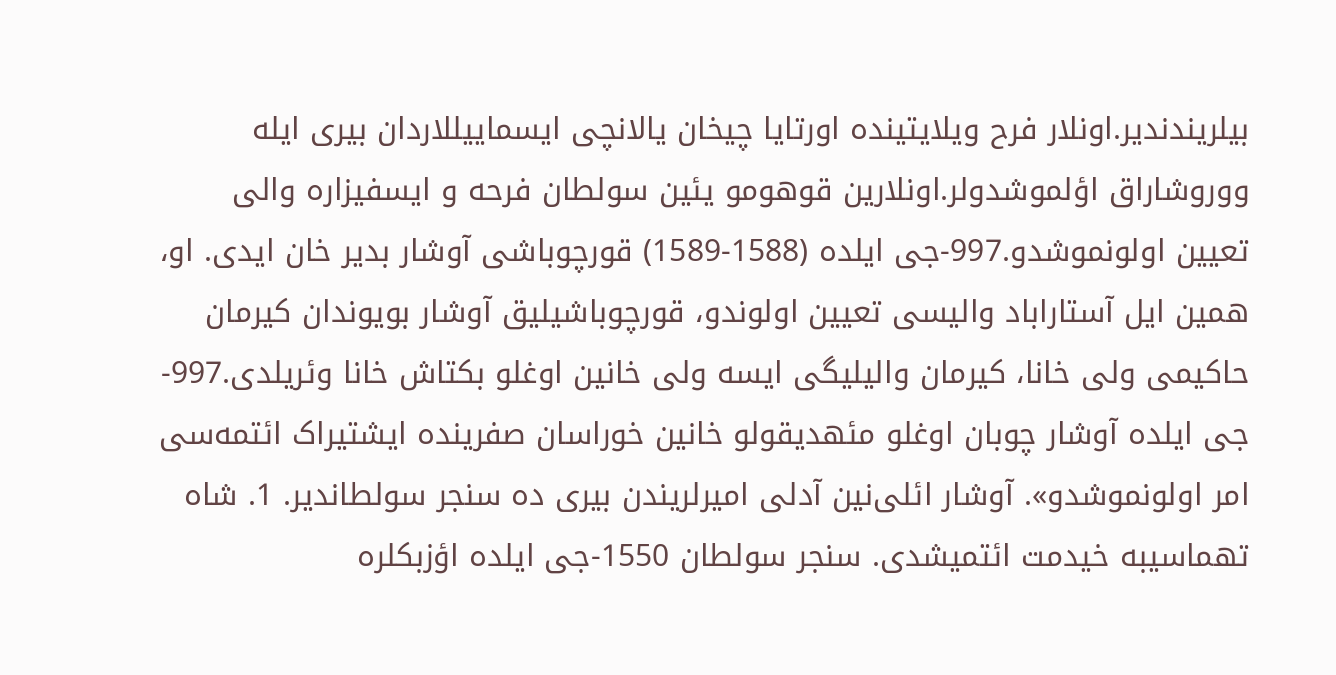بیلریندندیر.اونلار فرح ویلایتینده اورتایا چیخان یالانچی ایسماییللاردان بیری ایله ووروشاراق اؤلموشدولر.اونلارین قوهومو یئین سولطان فرحه و ایسفیزاره والی تعیین اولونموشدو.997-جی ایلده (1588-1589) قورچوباشی آوشار بدیر خان ایدی. او، همین ایل آستاراباد والیسی تعیین اولوندو، قورچوباشیلیق آوشار بویوندان کیرمان حاکیمی ولی خانا، کیرمان والیلیگی ایسه ولی خانین اوغلو بکتاش خانا وئریلدی.997-جی ایلده آوشار چوبان اوغلو مئهدیقولو خانین خوراسان صفرینده ایشتیراک ائتمه‌سی امر اولونموشدو». آوشار ائلی‌نین آدلی امیرلریندن بیری ده سنجر سولطاندیر. 1. شاه تهماسیبه خیدمت ائتمیشدی. سنجر سولطان 1550-جی ایلده اؤزبکلره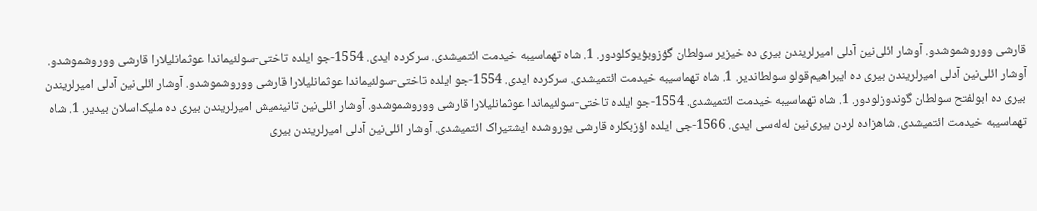قارشی ووروشموشدو. آوشار ائلی‌نین آدلی امیرلریندن بیری ده خیزیر سولطان گؤزوبؤیوکلودور. 1. شاه تهماسیبه خیدمت ائتمیشدی. سرکرده ایدی. 1554-جو ایلده تاختی-سولئیماندا عوثمانلیلارا قارشی ووروشموشدو. آوشار ائلی‌نین آدلی امیرلریندن بیری ده ایبراهیم‌قولو سولطاندیر. 1. شاه تهماسیبه خیدمت ائتمیشدی. سرکرده ایدی. 1554-جو ایلده تاختی-سولئیماندا عوثمانلیلارا قارشی ووروشموشدو. آوشار ائلی‌نین آدلی امیرلریندن بیری ده ابولفتح سولطان گوندوزلودور. 1. شاه تهماسیبه خیدمت ائتمیشدی. 1554-جو ایلده تاختی-سولئیماندا عوثمانلیلارا قارشی ووروشموشدو. آوشار ائلی‌نین تانینمیش امیرلریندن بیری ده ملیک‌اسلان بیدیر. 1. شاه تهماسیبه خیدمت ائتمیشدی. شاهزاده لردن بیری‌نین له‌له‌سی ایدی. 1566-جی ایلده اؤزبکلره قارشی یوروشده ایشتیراک ائتمیشدی. آوشار ائلی‌نین آدلی امیرلریندن بیری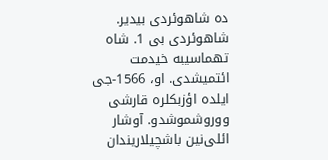ده شاهوئردی بیدیر. شاهوئردی بی 1. شاه تهماسیبه خیدمت ائتمیشدی. او، 1566-جی ایلده اؤزبکلره قارشی ووروشموشدو. آوشار ائلی‌نین باشچیلاریندان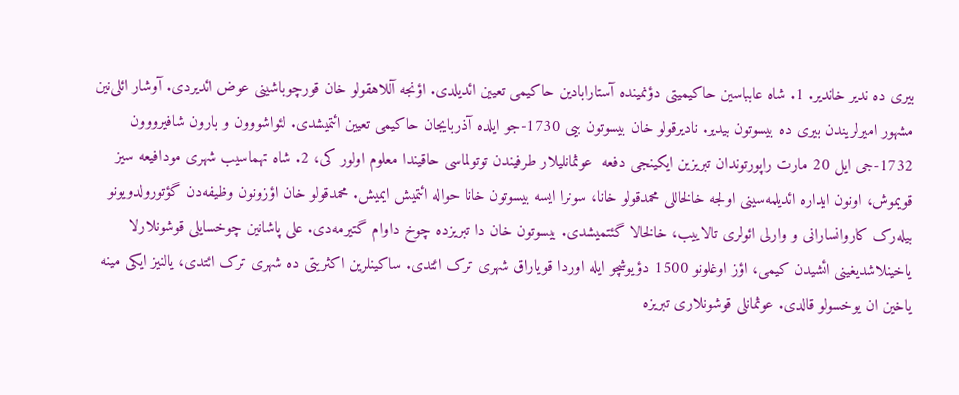بیری ده ندیر خاندیر. 1. شاه عابباسین حاکیمیتی دؤنمینده آستارابادین حاکیمی تعیین ائدیلدی. اؤنجه آللاهقولو خان قورچوباشینی عوض ائدیردی. آوشار ائلی‌نین مشهور امیرلریندن بیری ده بیسوتون بیدیر. نادیرقولو خان بیسوتون بیی 1730-جو ایلده آذربایجان حاکیمی تعیین ائتمیشدی. لئواشووون و بارون شافیرووون 1732-جی ایل 20 مارت راپورتوندان تبریزین ایکینجی دفعه  عوثمانلیلار طرفیندن توتولماسی حاقیندا معلوم اولور کی، 2. شاه تهماسیب شهری مودافیعه سیز قویموش، اونون ایداره ائدیلمه‌سینی اولجه خالخاللی محمدقولو خانا، سونرا ایسه بیسوتون خانا حواله ائتمیش ایمیش. محمدقولو خان اؤزونون وظیفه‌دن گؤتورولدویونو بیله‌رک کاروانسارانی و وارلی ائولری تالاییب، خالخالا گئتمیشدی. بیسوتون خان دا تبریزده چوخ داوام گتیرمه‌دی. علی پاشانین چوخسایلی قوشونلارلا یاخینلاشدیغینی ائشیدن کیمی، اؤز اوغلونو 1500 دؤیوشچو ایله اوردا قویاراق شهری ترک ائتدی. ساکینلرین اکثریتی ده شهری ترک ائتدی، یالنیز ایکی مینه یاخین ان یوخسولو قالدی. عوثمانلی قوشونلاری تبریزه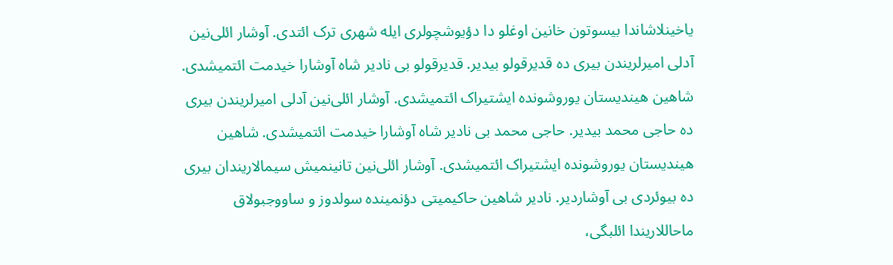یاخینلاشاندا بیسوتون خانین اوغلو دا دؤیوشچولری ایله شهری ترک ائتدی. آوشار ائلی‌نین آدلی امیرلریندن بیری ده قدیرقولو بیدیر. قدیرقولو بی نادیر شاه آوشارا خیدمت ائتمیشدی. شاهین هیندیستان یوروشونده ایشتیراک ائتمیشدی. آوشار ائلی‌نین آدلی امیرلریندن بیری ده حاجی محمد بیدیر. حاجی محمد بی نادیر شاه آوشارا خیدمت ائتمیشدی. شاهین هیندیستان یوروشونده ایشتیراک ائتمیشدی. آوشار ائلی‌نین تانینمیش سیمالاریندان بیری ده بیوئردی بی آوشاردیر. نادیر شاهین حاکیمیتی دؤنمینده سولدوز و ساووجبولاق ماحاللاریندا ائلبگی،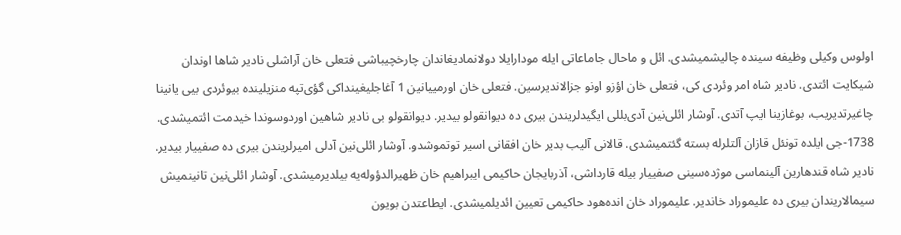اولوس وکیلی وظیفه سینده چالیشمیشدی. ائل و ماحال جاماعاتی ایله مودارایلا دولانمادیغاندان چارخچیباشی فتعلی خان آراشلی نادیر شاها اوندان شیکایت ائتدی. نادیر شاه امر وئردی کی، فتعلی خان اؤزو اونو جزالاندیرسین. فتعلی خان اورمییانین 1 آغاجلیغینداکی گؤی‌تپه منزیلینده بیوئردی بیی یانینا چاغیرتدیریب، بوغازینا ایپ آتدی. آوشار ائلی‌نین آدی‌بللی ایگیدلریندن بیری ده دیوانقولو بیدیر. دیوانقولو بی نادیر شاهین اوردوسوندا خیدمت ائتمیشدی. 1738-جی ایلده تونئل قازان آلتلرله بسته گئتمیشدی. قالانی آلیب بدیر خان افقانی اسیر توتموشدو. آوشار ائلی‌نین آدلی امیرلریندن بیری ده صفییار بیدیر. نادیر شاه قندهارین آلینماسی موژده‌سینی صفییار بیله قارداشی، آذربایجان حاکیمی ایبراهیم خان ظهیرالدؤوله‌یه بیلدیرمیشدی. آوشار ائلی‌نین تانینمیش سیمالاریندان بیری ده علیموراد خاندیر. علیموراد خان انده‌‌هود حاکیمی تعیین ائدیلمیشدی. ایطاعتدن بویون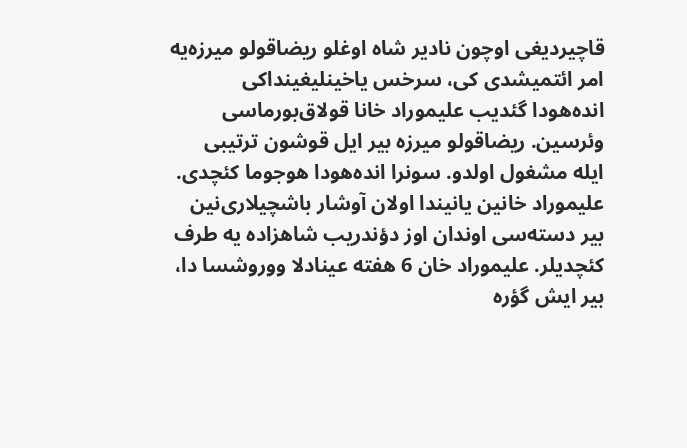قاچیردیغی اوچون نادیر شاه اوغلو ریضاقولو میرزه‌یه امر ائتمیشدی کی، سرخس یاخینلیغینداکی انده‌هودا گئدیب علیموراد خانا قولاق‌بورماسی وئرسین. ریضاقولو میرزه بیر ایل قوشون ترتیبی ایله مشغول اولدو. سونرا انده‌هودا هوجوما کئچدی. علیموراد خانین یانیندا اولان آوشار باشچیلاری‌نین بیر دسته‌سی اوندان اوز دؤندریب شاهزاده یه طرف کئچدیلر. علیموراد خان 6 هفته عینادلا ووروشسا دا، بیر ایش گؤره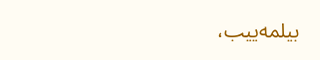بیلمه‌ییب،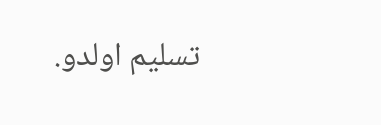تسلیم اولدو.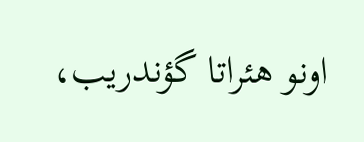اونو هئراتا گؤندریب،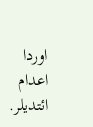اوردا اعدام ائتدیلر.